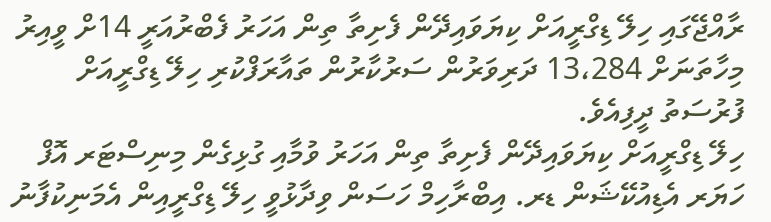ރާއްޖޭގައި ހިލޭ ޑިގްރީއަށް ކިޔަވައިދޭން ފެށިތާ ތިން އަހަރު ފެބްރުއަރީ 14ށް ވީއިރު މިހާތަނަށް 13،284 ދަރިވަރުން ސަރުކާރުން ތައާރަފްކުރި ހިލޭ ޑިގްރީއަށް ފުރުސަތު ދީފިއެވެ.
ހިލޭ ޑިގްރީއަށް ކިޔަވައިދޭން ފެށިތާ ތިން އަހަރު ވުމާއި ގުޅިގެން މިނިސްޓަރ އޮފް ހަޔަރ އެޑިއުކޭޝަން ޑރ. އިބްރާހިމް ހަސަން ވިދާޅުވީ ހިލޭ ޑިގްރީއިން އެމަނިކުފާނު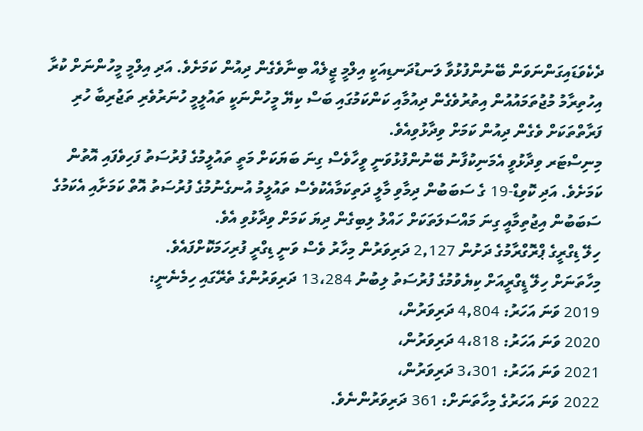ދެކެވަޑައިގަންނަވަން ބޭނުންފުޅުވާ ލަނޑުދަނޑިއަކީ އިލްމީ ޖީލެއް ބިނާވެގެން ދިއުން ކަމަށެވެ. އަދި އިލްމީ މީހުންނަށް ކުރާ އިހުތިރާމު މުޖުތަމައުއުން އިތުރުވެގެން ދިއުމާއި ކަންކަމުގައި ބަސް ކިޔޭ މީހުންނަކީ ތައުލީމީ ހުނަރުވެރި ތަޖުރިބާ ހުރި ފަރާތްތަކަށް ވެގެން ދިއުން ކަމަށް ވިދާޅުވިއެވެ.
މިނިސްޓަރ ވިދާޅުވީ އެމަނިކުފާނު ބޭނުންފުޅުވަނީ ވީހާވެސް ގިނަ ބަޔަކަށް މަތީ ތައުލީމުގެ ފުރުސަތު ފަހިވެފައި އޮތުން ކަމަށެވެ. އަދި ކޮވިޑް-19 ގެ ސަބަބުން ދިމާވި މާލީ ދަތިކަމާއެކުވެސް ތައުލީމު އުނގެނުމުގެ ފުރުސަތު އޮތް ކަމަށާއި އެކަމުގެ ސަބަބުން އިޖުތިމާއީ ގިނަ މައްސަލަތަކަށް ހައްލު ލިބިގެން ދިޔަ ކަމަށް ވިދާޅުވި އެވެ.
ހިލޭ ޑިގްރީގެ ޕްރޮގްރާމުގެ ދަށުން 2,127 ދަރިވަރުން މިހާރު ވެސް ވަނީ ޑިގްރީ ފުރިހަމަކޮށްފައެވެ.
މިހާތަނަށް ހިލޭ ޑީގްރީއަށް ކިޔެވުމުގެ ފުރުސަތު ލިބުނު 13،284 ދަރިވަރުންގެ ތެރޭގައި ހިމެނެނީ:
2019 ވަނަ އަހަރު: 4,804 ދަރިވަރުން،
2020 ވަނަ އަހަރު: 4،818 ދަރިވަރުން،
2021 ވަނަ އަހަރު: 3،301 ދަރިވަރުން،
2022 ވަނަ އަހަރުގެ މިހާތަނަށް: 361 ދަރިވަރުންނެވެ.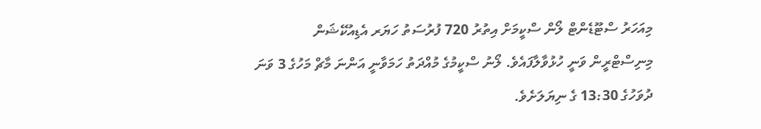މިއަހަރު ސްޓޫޑެންޓް ލޯން ސްކީމަށް އިތުރު 720 ފުރުސަތު ހަޔަރ އެޑިއުކޭޝަން މިނިސްޓްރީން ވަނީ ހުޅުވާލާފައެވެ. ލޯނު ސްކީމުގެ މުއްދަތު ހަމަވާނީ އަންނަ މާޗް މަހުގެ 3 ވަނަ ދުވަހުގެ 13:30 ގެ ނިޔަލަށެވެ.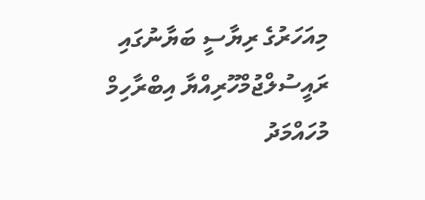މިއަހަރުގެ ރިޔާސީ ބަޔާނުގައި ރައީސުލްޖުމްހޫރިއްޔާ އިބްރާހިމް މުހައްމަދު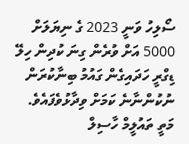ސޯލިހު ވަނީ 2023 ގެ ނިޔަލަށް 5000 އަށް ވުރެން ގިނަ ކުދިން ހިލޭ ޑިގްރީ ހަދައިގެން ގައުމު ބިނާކުރަން ނުކުންނާނެ ކަމަށް ވިދާޅުވެފައެވެ.
މަތީ ތައުލީމް ހާސިލް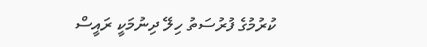ކުރުމުގެ ފުރުސަތު ހިލޭ ދިނުމަކީ ރައީސް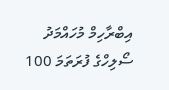އިބްރާހިމް މުހައްމަދު ސޯލިހްގެ ފުރަތަމަ 100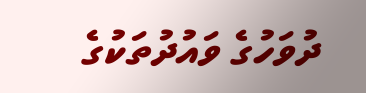ދުވަހުގެ ވައުދުތަކުގެ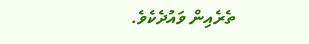ތެރެއިން ވައުދެކެވެ.